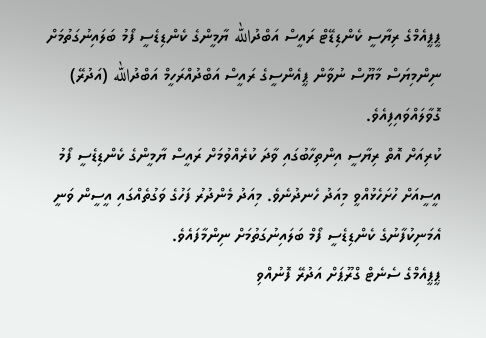ޕީޕީއެމްގެ ރިޔާސީ ކެންޑިޑޭޓް ރައީސް އަބްދުالله ޔާމީންގެ ކެންޑިޑެސީ ފޯމު ބަލައިނުގަތުމަށް ނިންމިޔަސް މާޔޫސް ނުވާން ޕީއެންސީގެ ރައީސް އަބްދުއްރަހީމް އަބްދުالله (އަދުރޭ) ގޮވާލައްވައިފިއެވެ.
ކުރިއަށް އޮތް ރިޔާސީ އިންތިހާބުގައި ވާދަ ކުރެއްވުމަށް ރައީސް ޔާމީންގެ ކެންޑިޑެސީ ފޯމު އީސީއަށް ހުށަހެޅުއްވީ މިއަދު ހެނދުނެވެ. މިއަދު މެންދުރު ފަހުގެ ވަގުތެއްގައި އީސީން ވަނީ އެމަނިކުފާނުގެ ކެންޑިޑެސީ ފޯމް ބަލައިނުގަތުމަށް ނިންމާފައެވެ.
ޕީޕީއެމްގެ ސެނެޓް ގްރޫޕަށް އަދުރޭ ފޮނުއްވި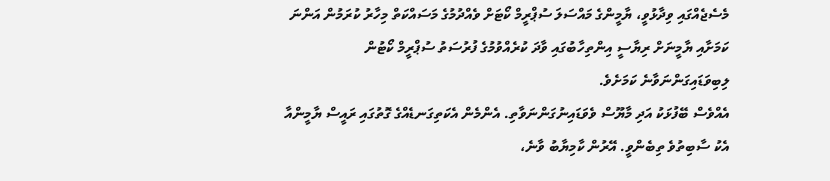މެސެޖެއްގައި ވިދާޅުވީ، ޔާމީންގެ މައްސަލަ ސުޕްރީމް ކޯޓަށް ވެއްދުމުގެ މަސައްކަތް މިހާރު ކުރަމުން އަންނަ ކަމަށާއި ޔާމީނަށް ރިޔާސީ އިންތިހާބުގައި ވާދަ ކުރެއްވުމުގެ ފުރުސަތު ސުޕްރީމް ކޯޓުން ލިބިވަޑައިގަންނަވާނެ ކަމަށެވެ.
އެއްވެސް ބޭފުޅަކު އަދި މާޔޫސް ވެވަޑައިނުގަންނަވާތި. އެންމެން އެކަތިގަނޑެއްގެ ގޮތުގައި ރައީސް ޔާމީންއާ އެކު ސާބިތުވެ ތިބެންވީ. އޭރުން ކާމިޔާބު ވާނެ،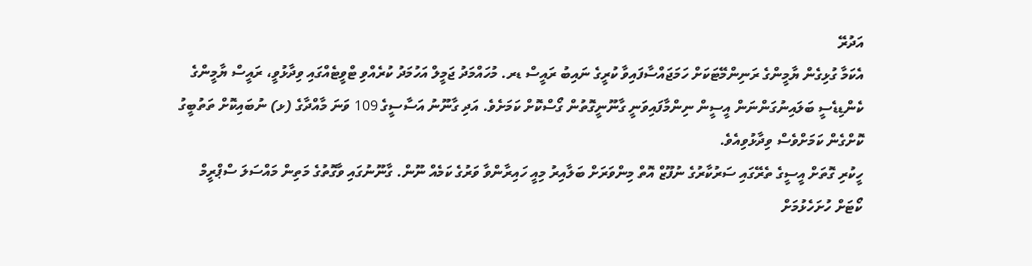އަދުރޭ
އެކަމާ ގުޅިގެން ޔާމީންގެ ރަނިންމޭޓަކަށް ހަމަޖައްސާފައިވާ ކުރީގެ ނައިބު ރައީސް ޑރ. މުހައްމަދު ޖަމީލް އަހުމަދު ކުރެއްވި ޓްވީޓެއްގައި ވިދާޅުވީ، ރައީސް ޔާމީންގެ ކެންޑިޑެސީ ބަލައިނުގަންނަން އީސީން ނިންމާފައިވަނީ ގާނޫނީގޮތުން ގޯސްކޮށް ކަމަށެވެ. އަދި ގާނޫނު އަސާސީގެ 109 ވަނަ މާއްދާގެ (ޅ) ނުބައިކޮށް ތަތުބީގު ކޮށްގެން ކަމަށްވެސް ވިދާޅުވިއެވެ.
ހީކުރި ގޮތަށް އީސީގެ ތެރޭގައި ސަރުކާރުގެ ނުފޫޒް އޮތް މިންވަރަށް ބަލާއިރު މިއީ ހައިރާންވާ ވަރުގެ ކަމެއް ނޫން. ގާނޫނުގައި ވާގޮތުގެ މަތިން މައްސަލަ ސްޕްރީމް ކޯޓަށް ހުށަހެޅުމަށް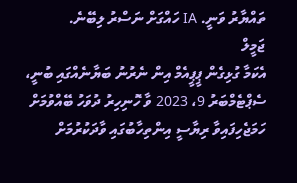ތައްޔާރު ވަނީ. IA ހައްގަށް ނަސްރު ލިބޭނެ.
ޖަމީލް
އެކަމާ ގުޅިގެން ޕީޕީއެމް އިން ނެރުނު ބަޔާނެއްގައި ބުނީ، ސެޕްޓެމްބަރު 9، 2023 ވާ ހޮނިހިރު ދުވަހު ބޭއްވުމަށް ހަމަޖެހިފައިވާ ރިޔާސީ އިންތިހާބުގައި ވާދަކުރުމަށް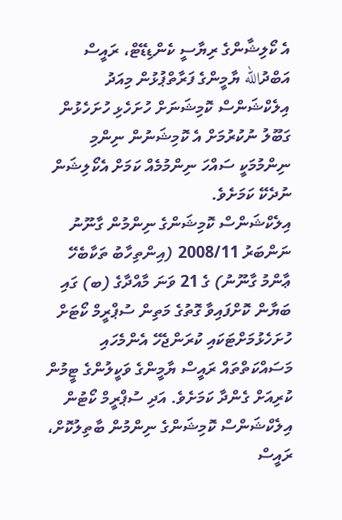އެ ކޯލިޝާންގެ ރިޔާސީ ކެންޑިޑޭޓް، ރައީސް އަބްދުالله ޔާމީންގެ ފަރާތްޕުޅުން މިއަދު އިލެކްޝަންސް ކޮމިޝަނަށް ހުށަހެޅި ހުށަހެޅުން ގަބޫލު ނުކުރުމަށް އެ ކޮމިޝަނުން ނިންމި ނިންމުމަކީ ސައްހަ ނިންމުމެއް ކަމަށް އެކޯލިޝަން ނުދެކޭ ކަމަށެވެ.
އިލެކްޝަންސް ކޮމިޝަންގެ ނިންމުން ގާނޫނު ނަންބަރު 2008/11 (އިންތިހާބު ތަކާބެހޭ ޢާންމު ގާނޫނު) ގެ 21 ވަނަ މާއްދާގެ (ބ) ގައި ބަޔާން ކޮށްފައިވާ ގޮތުގެ މަތިން ސުޕްރީމް ކޯޓަށް ހުށަހެޅުމަށްޓަކައި ކުރަންޖެހޭ އެންމެހައި މަސައްކަތްތައް ރައީސް ޔާމީންގެ ވަކީލުންގެ ޓީމުން ކުރިއަށް ގެންދާ ކަމަށެވެ. އަދި ސުޕްރީމް ކޯޓުން އިލެކްޝަންސް ކޮމިޝަންގެ ނިންމުން ބާތިލުކޮށް، ރައީސް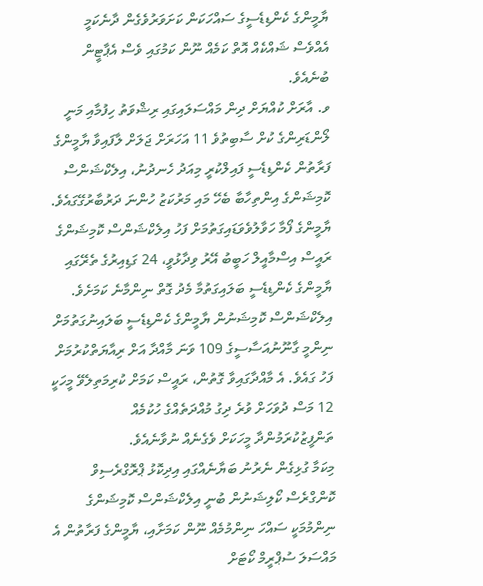ޔާމީންގެ ކެންޑިޑެސީގެ ސައްހަކަން ކަށަވަރުވެގެން ދާނެކަމީ އެއްވެސް ޝައްކެއް އޮތް ކަމެއް ނޫން ކަމުގައި ވެސް އެޕާޓީން ބުނެއެވެ.
ވ. އާރަށް ކުއްޔަށް ދިން މައްސަލައިގައި ރިޝްވަތު ހިފުމާއި މަނީ ލޯންޑަރިންގެ ކުށް ސާބިތުވެ 11 އަހަރަށް ޖަލަށް ލާފައިވާ ޔާމީންގެ ފަރާތުން ކެންޑިޑެސީ ފައިލްކުރީ މިއަދު ހެނދުނު، އިލެކްޝަންސް ކޮމިޝަންގެ އިންތިހާބާ ބެހޭ މައި މަރުކަޒު ހުންނަ ދަރުބާރުގޭގައެވެ.
ޔާމީންގެ ފޯމާ ހަވާލުވެވަޑައިގަތުމަށް ފަހު އިލެކްޝަންސް ކޮމިޝަންގެ ރައީސް އިސްމާއީލް ހަބީބު އޭރު ވިދާޅުވީ، 24 ގަޑިއިރުގެ ތެރޭގައި ޔާމީންގެ ކެންޑިޑެސީ ބަލައިގަތުމާ މެދު ގޮތް ނިންމާނެ ކަމަށެވެ.
އިލެކްޝަންސް ކޮމިޝަނުން ޔާމީންގެ ކެންޑިޑެސީ ބަލައިނުގަތުމަށް ނިންމީ ގާނޫނުއަސާސީގެ 109 ވަނަ މާއްދާ އަށް ރިއާޔަތްކުރުމަށް ފަހު ގައެވެ. އެ މާއްދާގައިވާ ގޮތުން، ރައީސް ކަމަށް ކުރިމަތިލެވޭ މީހަކީ 12 މަސް ދުވަހަށް ވުރެ ދިގު މުއްދަތެއްގެ ހުކުމެއް ތަންފީޒުކުރަމުންދާ މީހަކަށް ވެގެނެއް ނުވާނެއެވެ.
މިކަމާ ގުޅިގެން ނެރުނު ބަޔާނެއްގައި އިދިކޮޅު ޕްރޮގްރެސިވް ކޮންގްރެސް ކޯލިޝަނުން ބުނީ އިލެކްޝަންސް ކޮމިޝަންގެ ނިންމުމަކީ ސައްހަ ނިންމުމެއް ނޫން ކަމަށާއި، ޔާމީންގެ ފަރާތުން އެ މައްސަލަ ސުޕްރީމް ކޯޓަށް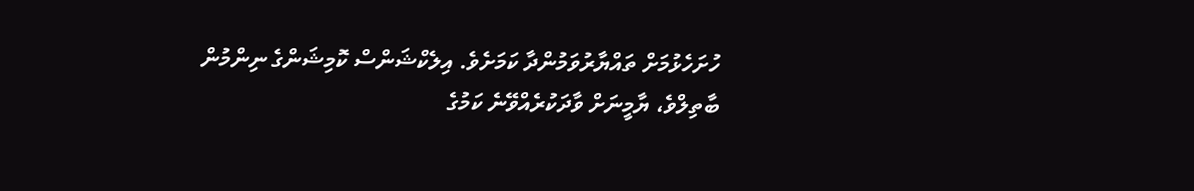ހުށަހެޅުމަށް ތައްޔާރުވަމުންދާ ކަމަށެވެ. އިލެކްޝަންސް ކޮމިޝަންގެ ނިންމުން ބާތިލްވެ، ޔާމީނަށް ވާދަކުރެއްވޭނެ ކަމުގެ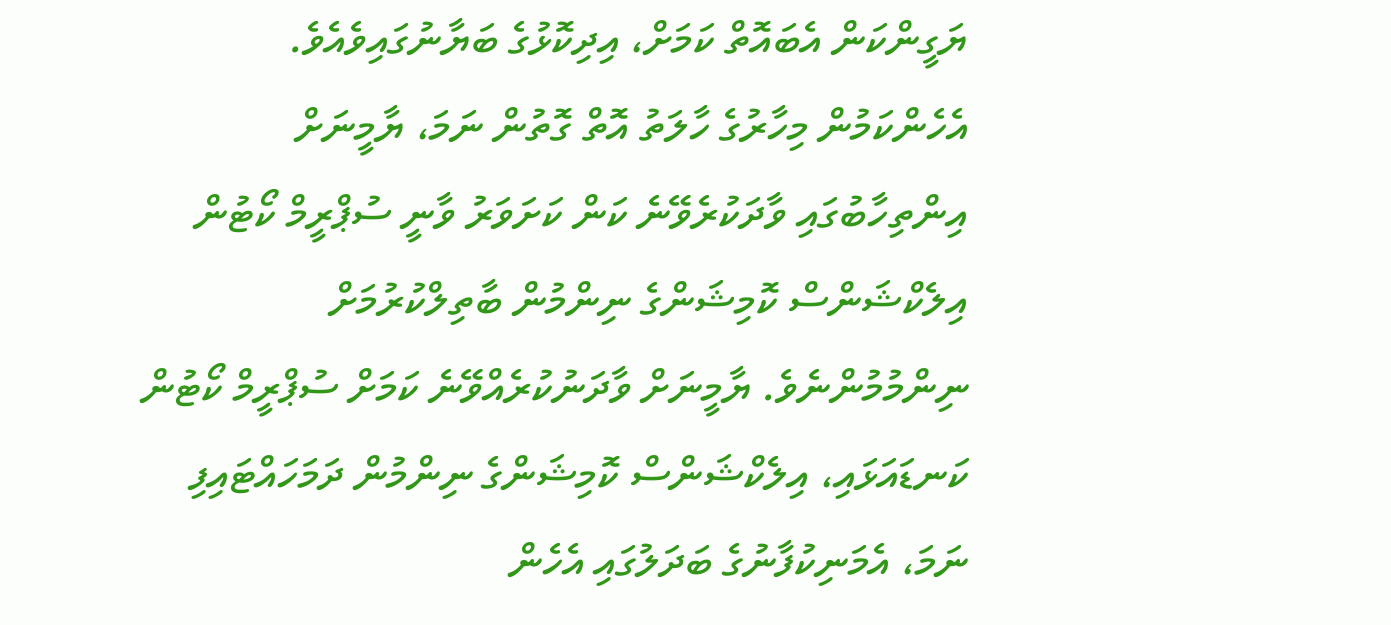ޔަގީންކަން އެބައޮތް ކަމަށް، އިދިކޮޅުގެ ބަޔާނުގައިވެއެވެ.
އެހެންކަމުން މިހާރުގެ ހާލަތު އޮތް ގޮތުން ނަމަ، ޔާމީނަށް އިންތިހާބުގައި ވާދަކުރެވޭނެ ކަން ކަށަވަރު ވާނީ ސުޕްރީމް ކޯޓުން އިލެކްޝަންސް ކޮމިޝަންގެ ނިންމުން ބާތިލްކުރުމަށް ނިންމުމުންނެވެ. ޔާމީނަށް ވާދަނުކުރެއްވޭނެ ކަމަށް ސުޕްރީމް ކޯޓުން ކަނޑައަޅައި، އިލެކްޝަންސް ކޮމިޝަންގެ ނިންމުން ދަމަހައްޓައިފި ނަމަ، އެމަނިކުފާނުގެ ބަދަލުގައި އެހެން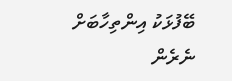ބޭފުޅަކު އިންތިހާބަށް ނެރެން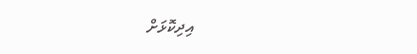އިދިކޮޅަށް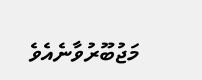މަޖުބޫރުވާނެއެވެ